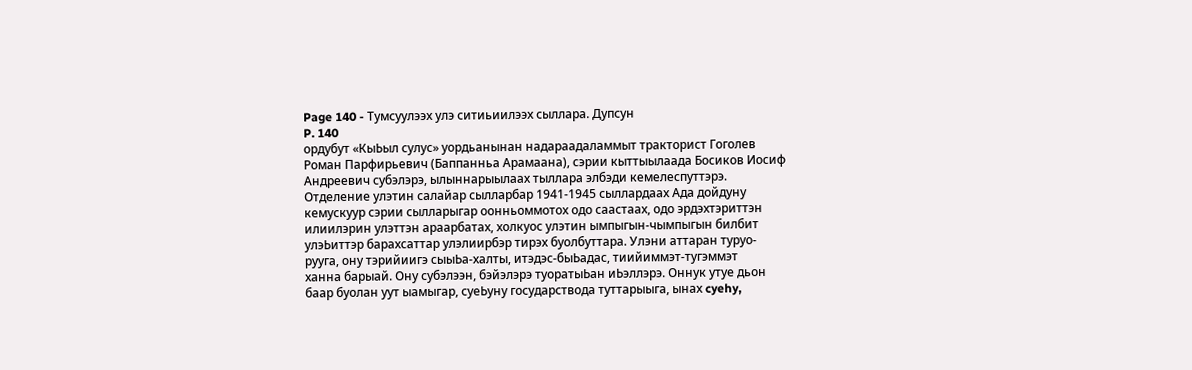Page 140 - Тумсуулээх улэ ситиьиилээх сыллара. Дупсун
P. 140
ордубут «КыЬыл сулус» уордьанынан надараадаламмыт тракторист Гоголев
Роман Парфирьевич (Баппанньа Арамаана), сэрии кыттыылаада Босиков Иосиф
Андреевич субэлэрэ, ылыннарыылаах тыллара элбэди кемелеспуттэрэ.
Отделение улэтин салайар сылларбар 1941-1945 сыллардаах Ада дойдуну
кемускуур сэрии сылларыгар оонньоммотох одо саастаах, одо эрдэхтэриттэн
илиилэрин улэттэн араарбатах, холкуос улэтин ымпыгын-чымпыгын билбит
улэЬиттэр барахсаттар улэлиирбэр тирэх буолбуттара. Улэни аттаран туруо-
рууга, ону тэрийиигэ сыыЬа-халты, итэдэс-быЬадас, тиийиммэт-тугэммэт
ханна барыай. Ону субэлээн, бэйэлэрэ туоратыЬан иЬэллэрэ. Оннук утуе дьон
баар буолан уут ыамыгар, суеЬуну государствода туттарыыга, ынах cyehy,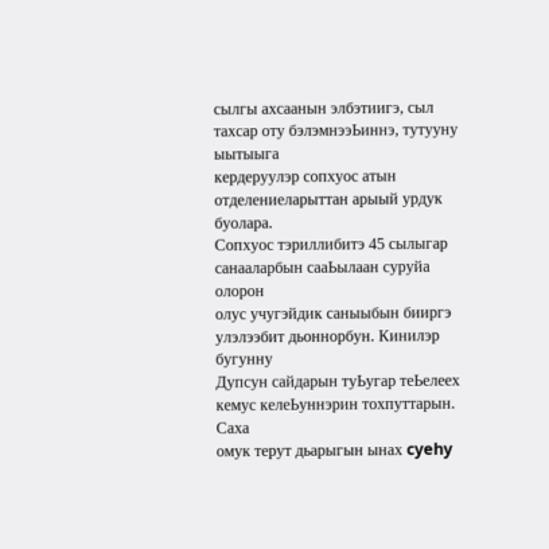сылгы ахсаанын элбэтиигэ, сыл тахсар оту бэлэмнээЬиннэ, тутууну ыытыыга
кердеруулэр сопхуос атын отделениеларыттан арыый урдук буолара.
Сопхуос тэриллибитэ 45 сылыгар санааларбын сааЬылаан суруйа олорон
олус учугэйдик саныыбын бииргэ улэлээбит дьоннорбун. Кинилэр бугунну
Дупсун сайдарын туЬугар теЬелеех кемус келеЬуннэрин тохпуттарын. Саха
омук терут дьарыгын ынах cyehy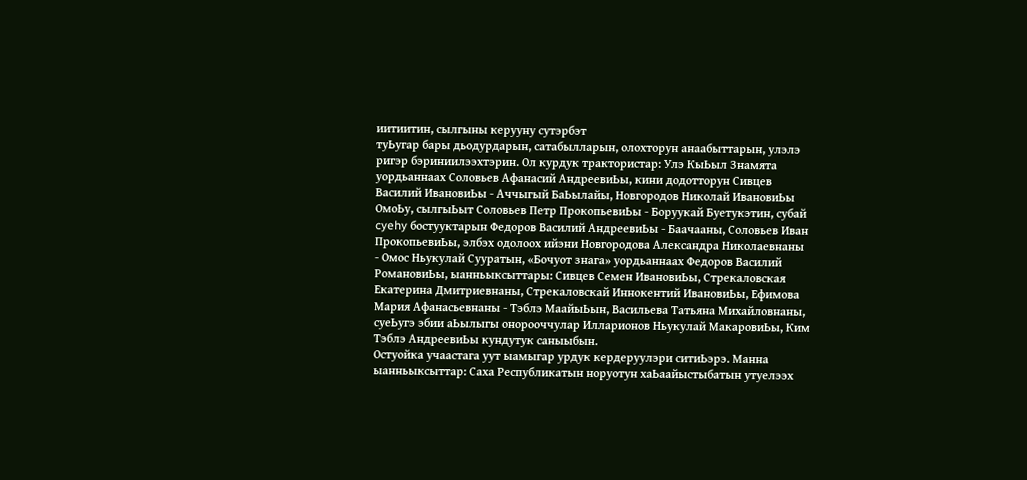иитиитин, сылгыны керууну сутэрбэт
туЬугар бары дьодурдарын, сатабылларын, олохторун анаабыттарын, улэлэ
ригэр бэриниилээхтэрин. Ол курдук трактористар: Улэ КыЬыл Знамята
уордьаннаах Соловьев Афанасий АндреевиЬы, кини додотторун Сивцев
Василий ИвановиЬы - Аччыгый БаЬылайы, Новгородов Николай ИвановиЬы
ОмоЬу, сылгыЬыт Соловьев Петр ПрокопьевиЬы - Боруукай Буетукэтин, субай
cyehy бостууктарын Федоров Василий АндреевиЬы - Баачааны, Соловьев Иван
ПрокопьевиЬы, элбэх одолоох ийэни Новгородова Александра Николаевнаны
- Омос Ньукулай Сууратын, «Бочуот знага» уордьаннаах Федоров Василий
РомановиЬы, ыанньыксыттары: Сивцев Семен ИвановиЬы, Стрекаловская
Екатерина Дмитриевнаны, Стрекаловскай Иннокентий ИвановиЬы, Ефимова
Мария Афанасьевнаны - Тэблэ МаайыЬын, Васильева Татьяна Михайловнаны,
суеЬугэ эбии аЬылыгы онорооччулар Илларионов Ньукулай МакаровиЬы, Ким
Тэблэ АндреевиЬы кундутук саныыбын.
Остуойка учаастага уут ыамыгар урдук кердеруулэри ситиЬэрэ. Манна
ыанньыксыттар: Саха Республикатын норуотун хаЬаайыстыбатын утуелээх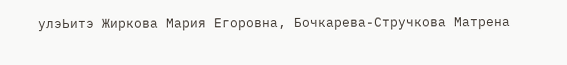улэЬитэ Жиркова Мария Егоровна, Бочкарева-Стручкова Матрена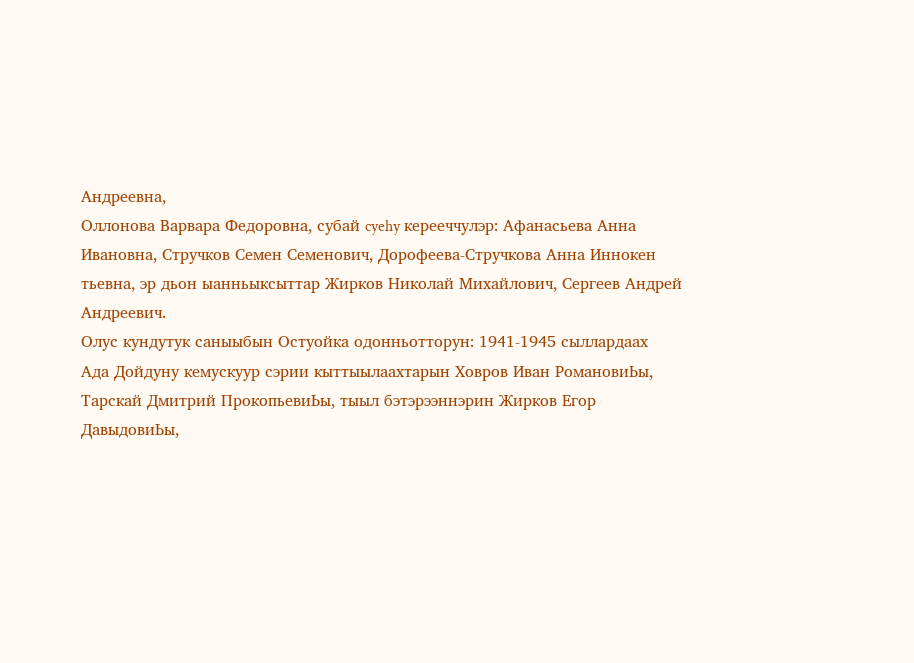Андреевна,
Оллонова Варвара Федоровна, субай cyehy керееччулэр: Афанасьева Анна
Ивановна, Стручков Семен Семенович, Дорофеева-Стручкова Анна Иннокен
тьевна, эр дьон ыанньыксыттар Жирков Николай Михайлович, Сергеев Андрей
Андреевич.
Олус кундутук саныыбын Остуойка одонньотторун: 1941-1945 сыллардаах
Ада Дойдуну кемускуур сэрии кыттыылаахтарын Ховров Иван РомановиЬы,
Тарскай Дмитрий ПрокопьевиЬы, тыыл бэтэрээннэрин Жирков Егор
ДавыдовиЬы,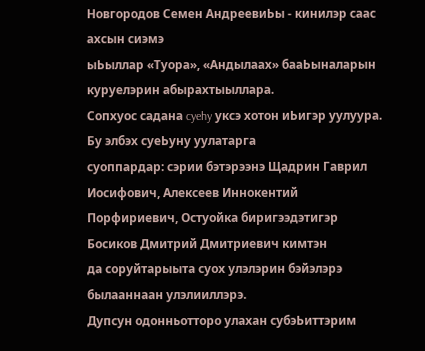Новгородов Семен АндреевиЬы - кинилэр саас ахсын сиэмэ
ыЬыллар «Туора», «Андылаах» бааЬыналарын куруелэрин абырахтыыллара.
Сопхуос садана cyehy уксэ хотон иЬигэр уулуура. Бу элбэх суеЬуну уулатарга
суоппардар: сэрии бэтэрээнэ Щадрин Гаврил Иосифович, Алексеев Иннокентий
Порфириевич, Остуойка биригээдэтигэр Босиков Дмитрий Дмитриевич кимтэн
да соруйтарыыта суох улэлэрин бэйэлэрэ былааннаан улэлииллэрэ.
Дупсун одонньотторо улахан субэЬиттэрим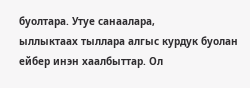буолтара. Утуе санаалара,
ыллыктаах тыллара алгыс курдук буолан ейбер инэн хаалбыттар. Ол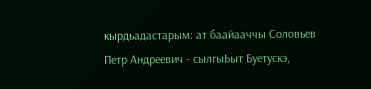кырдьадастарым: ат баайааччы Соловьев Петр Андреевич - сылгыЬыт Буетускэ,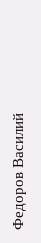Федоров Василий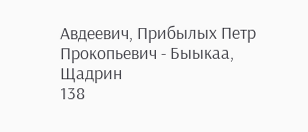Авдеевич, Прибылых Петр Прокопьевич - Быыкаа, Щадрин
138